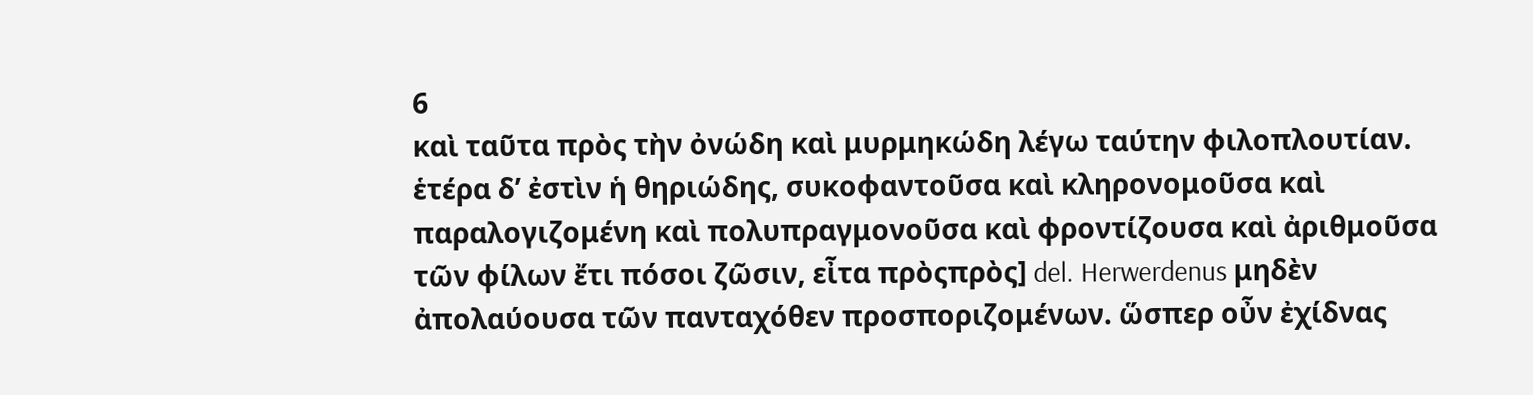6
καὶ ταῦτα πρὸς τὴν ὀνώδη καὶ μυρμηκώδη λέγω ταύτην φιλοπλουτίαν. ἑτέρα δʼ ἐστὶν ἡ θηριώδης, συκοφαντοῦσα καὶ κληρονομοῦσα καὶ παραλογιζομένη καὶ πολυπραγμονοῦσα καὶ φροντίζουσα καὶ ἀριθμοῦσα τῶν φίλων ἔτι πόσοι ζῶσιν, εἶτα πρὸςπρὸς] del. Herwerdenus μηδὲν ἀπολαύουσα τῶν πανταχόθεν προσποριζομένων. ὥσπερ οὖν ἐχίδνας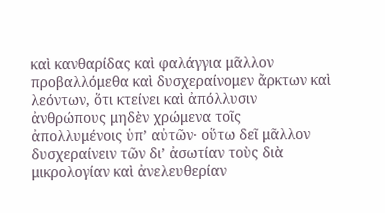καὶ κανθαρίδας καὶ φαλάγγια μᾶλλον προβαλλόμεθα καὶ δυσχεραίνομεν ἄρκτων καὶ λεόντων, ὅτι κτείνει καὶ ἀπόλλυσιν ἀνθρώπους μηδὲν χρώμενα τοῖς ἀπολλυμένοις ὑπʼ αὐτῶν· οὕτω δεῖ μᾶλλον δυσχεραίνειν τῶν διʼ ἀσωτίαν τοὺς διὰ μικρολογίαν καὶ ἀνελευθερίαν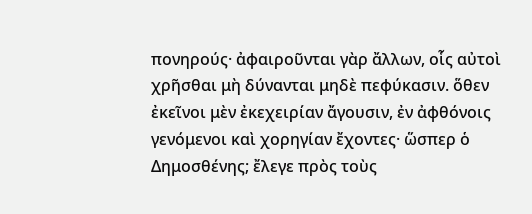πονηρούς· ἀφαιροῦνται γὰρ ἄλλων, οἷς αὐτοὶ χρῆσθαι μὴ δύνανται μηδὲ πεφύκασιν. ὅθεν ἐκεῖνοι μὲν ἐκεχειρίαν ἄγουσιν, ἐν ἀφθόνοις γενόμενοι καὶ χορηγίαν ἔχοντες· ὥσπερ ὁ Δημοσθένης; ἔλεγε πρὸς τοὺς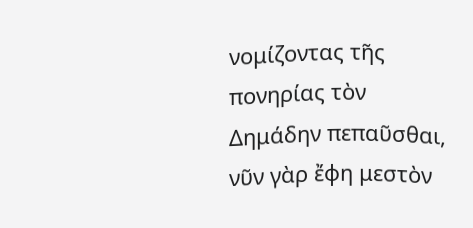νομίζοντας τῆς πονηρίας τὸν Δημάδην πεπαῦσθαι, νῦν γὰρ ἔφη μεστὸν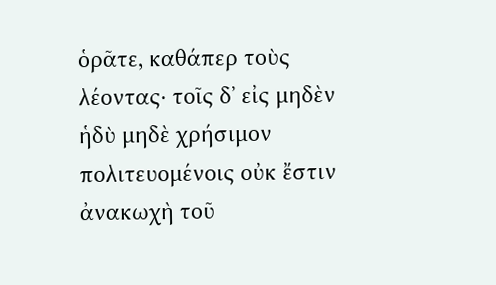ὁρᾶτε, καθάπερ τοὺς λέοντας· τοῖς δʼ εἰς μηδὲν ἡδὺ μηδὲ χρήσιμον πολιτευομένοις οὐκ ἔστιν ἀνακωχὴ τοῦ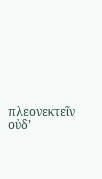πλεονεκτεῖν οὐδʼ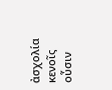ἀσχολία κενοῖς οὖσιν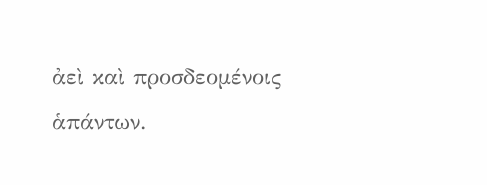ἀεὶ καὶ προσδεομένοις ἁπάντων.